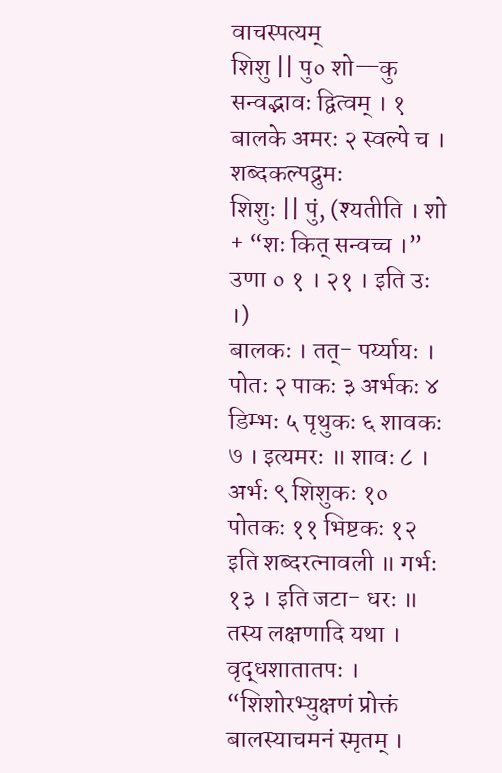वाचस्पत्यम्
शिशु || पु० शो—कु सन्वद्भावः द्वित्वम् । १ बालके अमरः २ स्वल्पे च ।
शब्दकल्पद्रुमः
शिशुः || पुं, (श्यतीति । शो + “शः कित् सन्वच्च ।” उणा ० १ । २१ । इति उः ।)
बालकः । तत्- पर्य्यायः । पोतः २ पाकः ३ अर्भकः ४ डिम्भः ५ पृथुकः ६ शावकः ७ । इत्यमरः ॥ शावः ८ । अर्भः ९ शिशुकः १० पोतकः ११ भिष्टकः १२ इति शब्दरत्नावली ॥ गर्भः १३ । इति जटा- धरः ॥ तस्य लक्षणादि यथा । वृद्धशातातपः । “शिशोरभ्युक्षणं प्रोक्तं बालस्याचमनं स्मृतम् ।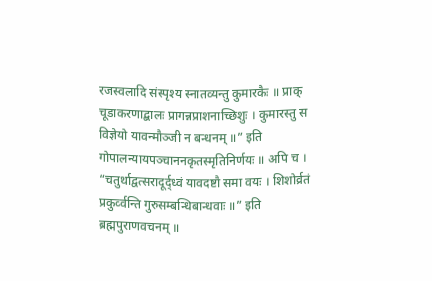रजस्वलादि संस्पृश्य स्नातव्यन्तु कुमारकैः ॥ प्राक् चूडाकरणाद्बालः प्रागन्नप्राशनाच्छिशुः । कुमारस्तु स विज्ञेयो यावन्मौञ्जी न बन्धनम् ॥” इति गोपालन्यायपञ्चाननकृतस्मृतिनिर्णयः ॥ अपि च । “चतुर्थाद्वत्सरादूर्द्ध्वं यावदष्टौ समा वयः । शिशोर्व्रतं प्रकुर्व्वन्ति गुरुसम्बन्धिबान्धवाः ॥” इति ब्रह्मपुराणवचनम् ॥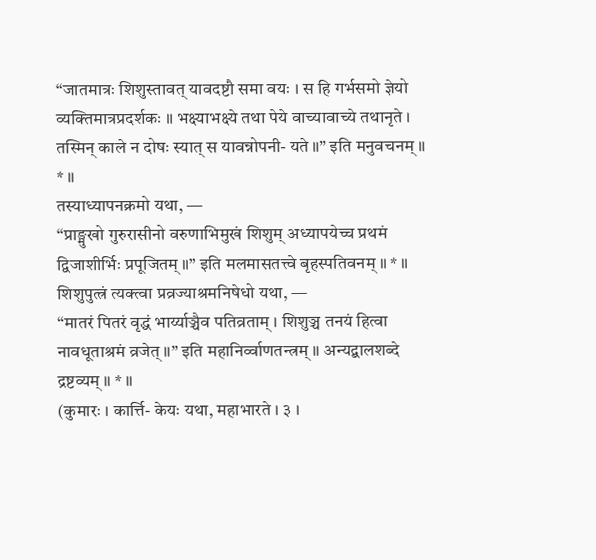“जातमात्रः शिशुस्तावत् यावदष्टौ समा वयः । स हि गर्भसमो ज्ञेयो व्यक्तिमात्रप्रदर्शकः ॥ भक्ष्याभक्ष्ये तथा पेये वाच्यावाच्ये तथानृते । तस्मिन् काले न दोषः स्यात् स यावन्नोपनी- यते ॥” इति मनुवचनम् ॥ * ॥
तस्याध्यापनक्रमो यथा, —
“प्राङ्मुखो गुरुरासीनो वरुणाभिमुखं शिशुम् अध्यापयेच्च प्रथमं द्विजाशीर्भिः प्रपूजितम् ॥” इति मलमासतत्त्वे बृहस्पतिवनम् ॥ * ॥
शिशुपुत्त्रं त्यक्त्वा प्रव्रज्याश्रमनिषेधो यथा, —
“मातरं पितरं वृद्धं भार्य्याञ्चैव पतिव्रताम् । शिशुञ्च तनयं हित्वा नावधूताश्रमं व्रजेत् ॥” इति महानिर्व्वाणतन्त्रम् ॥ अन्यद्बालशब्दे द्रष्टव्यम् ॥ * ॥
(कुमारः । कार्त्ति- केयः यथा, महाभारते । ३ ।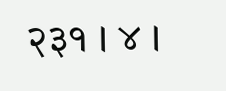२३१ । ४ ।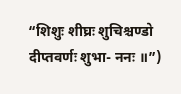“शिशुः शीघ्रः शुचिश्चण्डो दीप्तवर्णः शुभा- ननः ॥”)